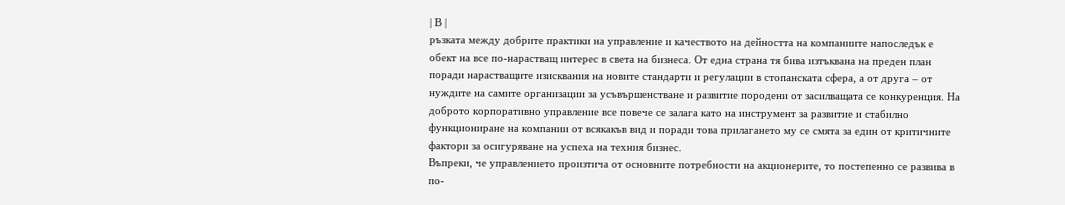| В |
ръзката между добрите практики на управление и качеството на дейността на компаниите напоследък е обект на все по-нарастващ интерес в света на бизнеса. От една страна тя бива изтъквана на преден план поради нарастващите изисквания на новите стандарти и регулации в стопанската сфера, а от друга – от нуждите на самите организации за усъвършенстване и развитие породени от засилващата се конкуренция. На доброто корпоративно управление все повече се залага като на инструмент за развитие и стабилно функциониране на компании от всякакъв вид и поради това прилагането му се смята за един от критичните фактори за осигуряване на успеха на техния бизнес.
Въпреки, че управлението произтича от основните потребности на акционерите, то постепенно се развива в по-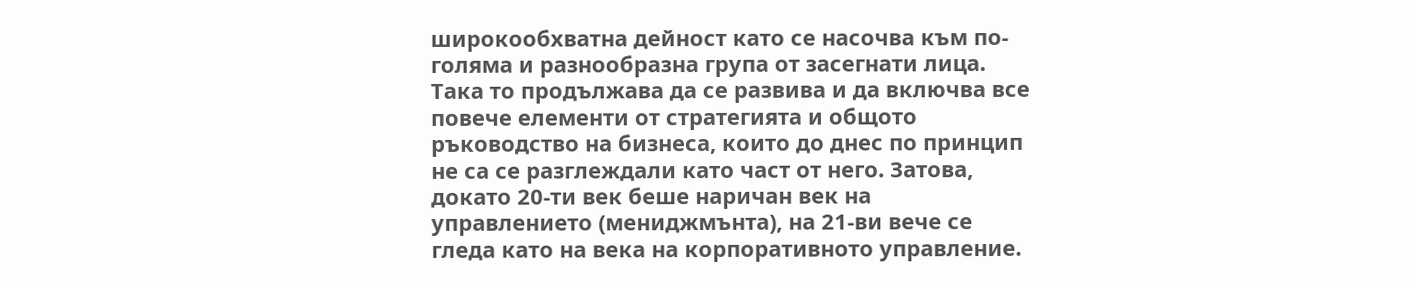широкообхватна дейност като се насочва към по-голяма и разнообразна група от засегнати лица. Така то продължава да се развива и да включва все повече елементи от стратегията и общото ръководство на бизнеса, които до днес по принцип не са се разглеждали като част от него. Затова, докато 20-ти век беше наричан век на управлението (мениджмънта), на 21-ви вече се гледа като на века на корпоративното управление.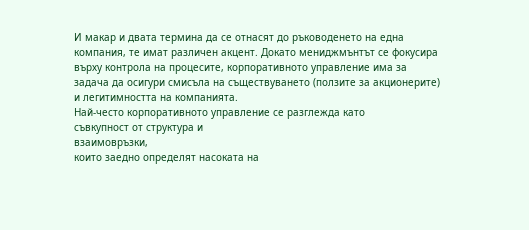И макар и двата термина да се отнасят до ръководенето на една компания, те имат различен акцент. Докато мениджмънтът се фокусира върху контрола на процесите, корпоративното управление има за задача да осигури смисъла на съществуването (ползите за акционерите) и легитимността на компанията.
Най-често корпоративното управление се разглежда като
съвкупност от структура и
взаимовръзки,
които заедно определят насоката на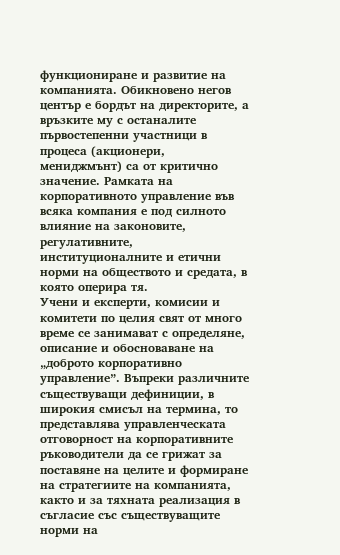функциониране и развитие на компанията. Обикновено негов център е бордът на директорите, а връзките му с останалите първостепенни участници в процеса (акционери, мениджмънт) са от критично значение. Рамката на корпоративното управление във всяка компания е под силното влияние на законовите, регулативните, институционалните и етични норми на обществото и средата, в която оперира тя.
Учени и експерти, комисии и комитети по целия свят от много време се занимават с определяне, описание и обосноваване на „доброто корпоративно управление”. Въпреки различните съществуващи дефиниции, в широкия смисъл на термина, то представлява управленческата отговорност на корпоративните ръководители да се грижат за поставяне на целите и формиране на стратегиите на компанията, както и за тяхната реализация в съгласие със съществуващите норми на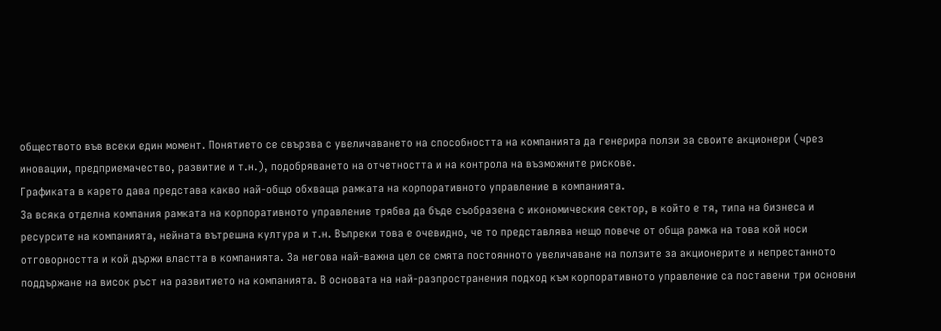обществото във всеки един момент. Понятието се свързва с увеличаването на способността на компанията да генерира ползи за своите акционери (чрез иновации, предприемачество, развитие и т.н.), подобряването на отчетността и на контрола на възможните рискове.
Графиката в карето дава представа какво най-общо обхваща рамката на корпоративното управление в компанията.
За всяка отделна компания рамката на корпоративното управление трябва да бъде съобразена с икономическия сектор, в който е тя, типа на бизнеса и ресурсите на компанията, нейната вътрешна култура и т.н. Въпреки това е очевидно, че то представлява нещо повече от обща рамка на това кой носи отговорността и кой държи властта в компанията. За негова най-важна цел се смята постоянното увеличаване на ползите за акционерите и непрестанното поддържане на висок ръст на развитието на компанията. В основата на най-разпространения подход към корпоративното управление са поставени три основни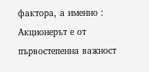фактора, а именно :
Акционерът е от първостепенна важност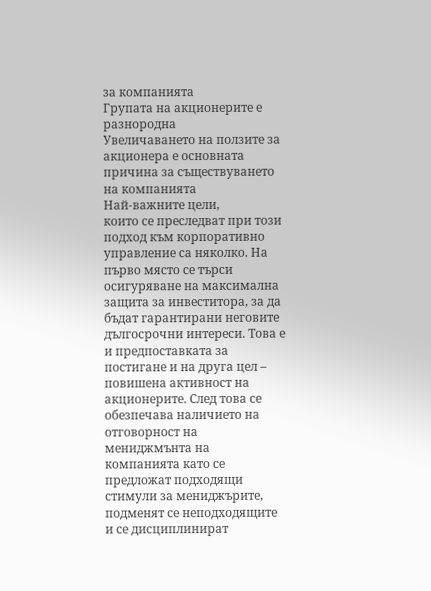за компанията
Групата на акционерите е разнородна
Увеличаването на ползите за акционера е основната причина за съществуването на компанията
Най-важните цели,
които се преследват при този подход към корпоративно управление са няколко. На първо място се търси осигуряване на максимална защита за инвеститора, за да бъдат гарантирани неговите дългосрочни интереси. Това е и предпоставката за постигане и на друга цел – повишена активност на акционерите. След това се обезпечава наличието на отговорност на мениджмънта на компанията като се предложат подходящи стимули за мениджърите, подменят се неподходящите и се дисциплинират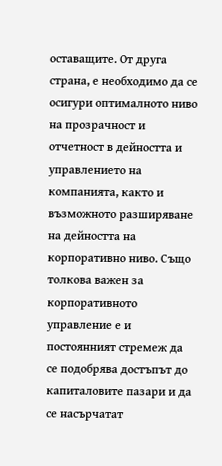оставащите. От друга страна, е необходимо да се осигури оптималното ниво на прозрачност и отчетност в дейността и управлението на компанията, както и възможното разширяване на дейността на корпоративно ниво. Също толкова важен за корпоративното управление е и постоянният стремеж да се подобрява достъпът до капиталовите пазари и да се насърчатат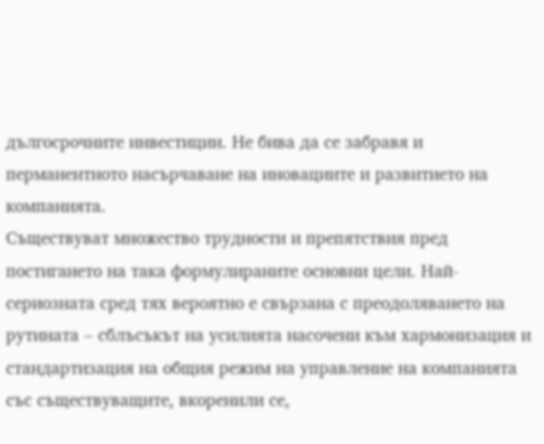дългосрочните инвестиции. Не бива да се забравя и перманентното насърчаване на иновациите и развитието на компанията.
Съществуват множество трудности и препятствия пред постигането на така формулираните основни цели. Най-сериозната сред тях вероятно е свързана с преодоляването на рутината – сблъсъкът на усилията насочени към хармонизация и стандартизация на общия режим на управление на компанията със съществуващите, вкоренили се,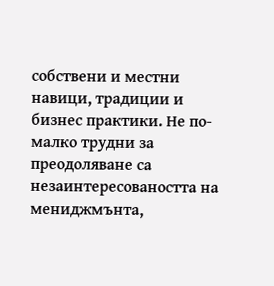собствени и местни навици, традиции и бизнес практики. Не по-малко трудни за преодоляване са незаинтересоваността на мениджмънта,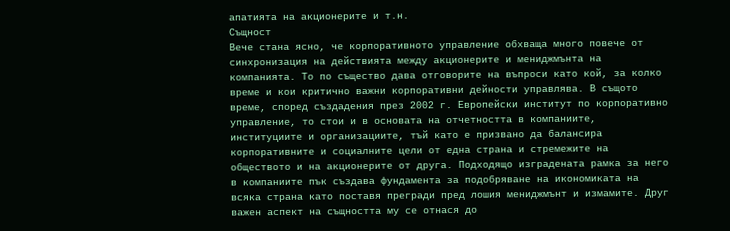апатията на акционерите и т.н.
Същност
Вече стана ясно, че корпоративното управление обхваща много повече от синхронизация на действията между акционерите и мениджмънта на компанията. То по същество дава отговорите на въпроси като кой, за колко време и кои критично важни корпоративни дейности управлява. В същото време, според създадения през 2002 г. Европейски институт по корпоративно управление, то стои и в основата на отчетността в компаниите, институциите и организациите, тъй като е призвано да балансира корпоративните и социалните цели от една страна и стремежите на обществото и на акционерите от друга. Подходящо изградената рамка за него в компаниите пък създава фундамента за подобряване на икономиката на всяка страна като поставя прегради пред лошия мениджмънт и измамите. Друг важен аспект на същността му се отнася до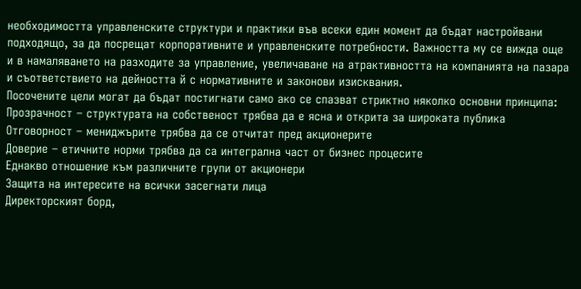необходимостта управленските структури и практики във всеки един момент да бъдат настройвани подходящо, за да посрещат корпоративните и управленските потребности. Важността му се вижда още и в намаляването на разходите за управление, увеличаване на атрактивността на компанията на пазара и съответствието на дейността й с нормативните и законови изисквания.
Посочените цели могат да бъдат постигнати само ако се спазват стриктно няколко основни принципа:
Прозрачност – структурата на собственост трябва да е ясна и открита за широката публика
Отговорност – мениджърите трябва да се отчитат пред акционерите
Доверие – етичните норми трябва да са интегрална част от бизнес процесите
Еднакво отношение към различните групи от акционери
Защита на интересите на всички засегнати лица
Директорският борд,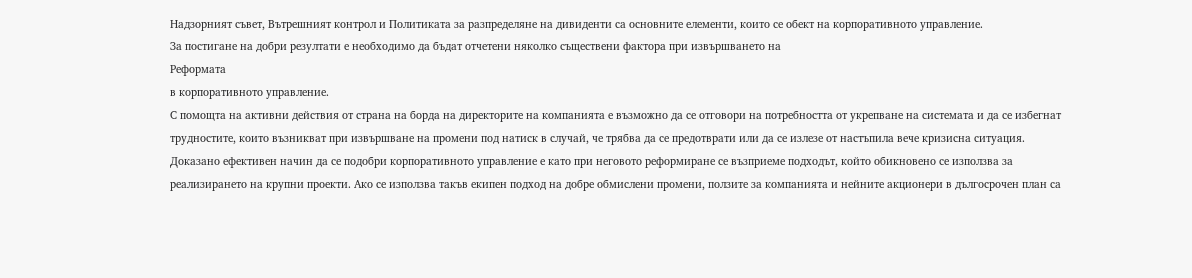Надзорният съвет, Вътрешният контрол и Политиката за разпределяне на дивиденти са основните елементи, които се обект на корпоративното управление.
За постигане на добри резултати е необходимо да бъдат отчетени няколко съществени фактора при извършването на
Pеформата
в корпоративното управление.
С помощта на активни действия от страна на борда на директорите на компанията е възможно да се отговори на потребността от укрепване на системата и да се избегнат трудностите, които възникват при извършване на промени под натиск в случай, че трябва да се предотврати или да се излезе от настъпила вече кризисна ситуация.
Доказано ефективен начин да се подобри корпоративното управление е като при неговото реформиране се възприеме подходът, който обикновено се използва за реализирането на крупни проекти. Ако се използва такъв екипен подход на добре обмислени промени, ползите за компанията и нейните акционери в дългосрочен план са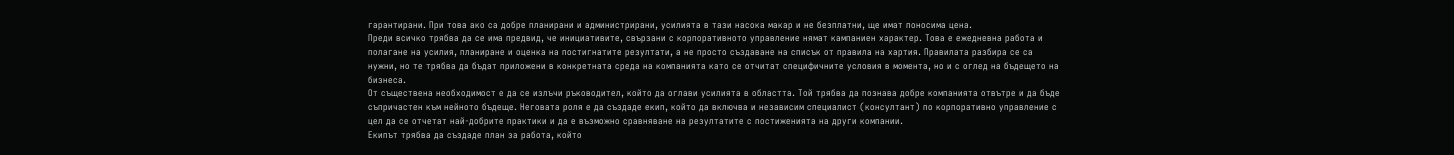гарантирани. При това ако са добре планирани и администрирани, усилията в тази насока макар и не безплатни, ще имат поносима цена.
Преди всичко трябва да се има предвид, че инициативите, свързани с корпоративното управление нямат кампаниен характер. Това е ежедневна работа и полагане на усилия, планиране и оценка на постигнатите резултати, а не просто създаване на списък от правила на хартия. Правилата разбира се са нужни, но те трябва да бъдат приложени в конкретната среда на компанията като се отчитат специфичните условия в момента, но и с оглед на бъдещето на бизнеса.
От съществена необходимост е да се излъчи ръководител, който да оглави усилията в областта. Той трябва да познава добре компанията отвътре и да бъде съпричастен към нейното бъдеще. Неговата роля е да създаде екип, който да включва и независим специалист (консултант) по корпоративно управление с цел да се отчетат най-добрите практики и да е възможно сравняване на резултатите с постиженията на други компании.
Екипът трябва да създаде план за работа, който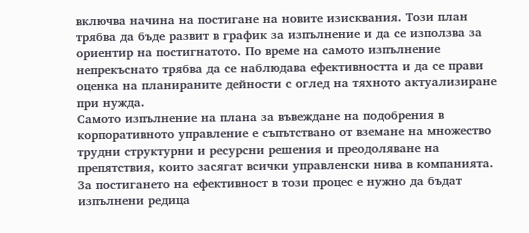включва начина на постигане на новите изисквания. Този план трябва да бъде развит в график за изпълнение и да се използва за ориентир на постигнатото. По време на самото изпълнение непрекъснато трябва да се наблюдава ефективността и да се прави оценка на планираните дейности с оглед на тяхното актуализиране при нужда.
Самото изпълнение на плана за въвеждане на подобрения в корпоративното управление е съпътствано от вземане на множество трудни структурни и ресурсни решения и преодоляване на препятствия, които засягат всички управленски нива в компанията. За постигането на ефективност в този процес е нужно да бъдат изпълнени редица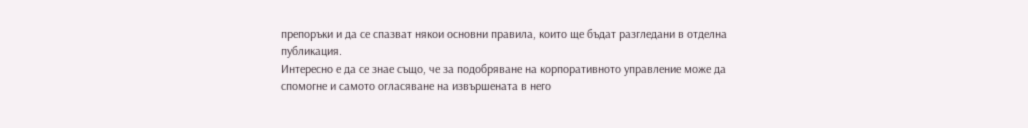препоръки и да се спазват някои основни правила, които ще бъдат разгледани в отделна публикация.
Интересно е да се знае също, че за подобряване на корпоративното управление може да спомогне и самото огласяване на извършената в него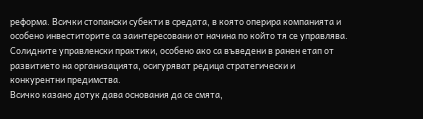реформа. Всички стопански субекти в средата, в която оперира компанията и особено инвеститорите са заинтересовани от начина по който тя се управлява. Солидните управленски практики, особено ако са въведени в ранен етап от развитието на организацията, осигуряват редица стратегически и конкурентни предимства.
Всичко казано дотук дава основания да се смята,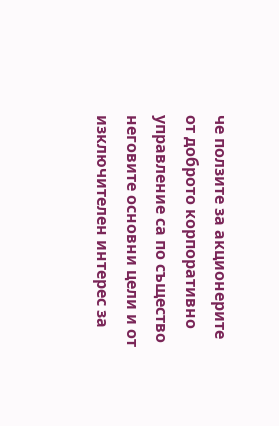че ползите за акционерите от доброто корпоративно управление са по същество неговите основни цели и от изключителен интерес за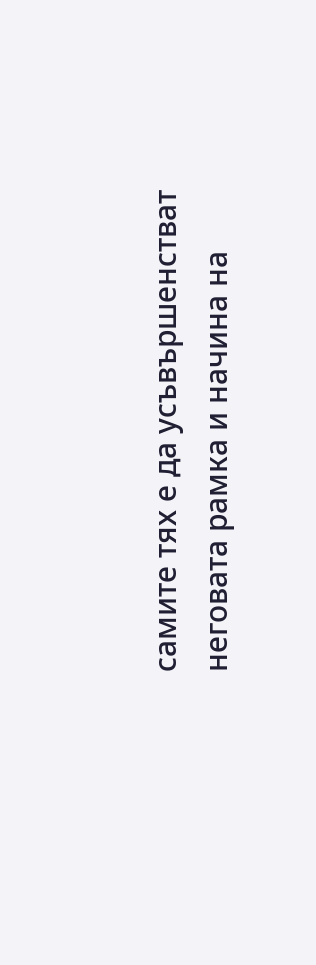самите тях е да усъвършенстват неговата рамка и начина на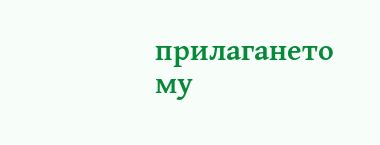прилагането му